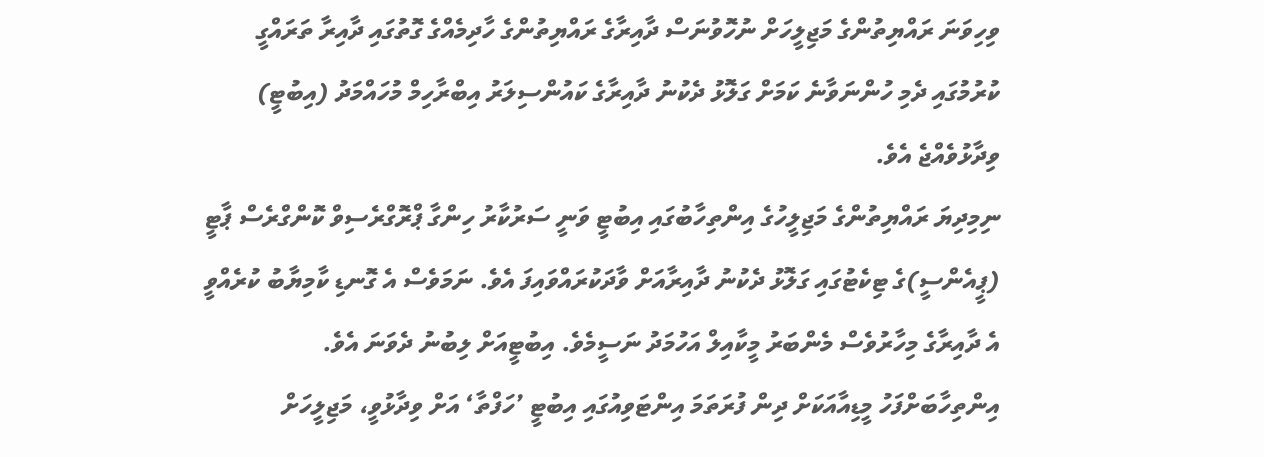ވިހިވަނަ ރައްޔިތުންގެ މަޖިލީހަށް ނުހޮވުނަސް ދާއިރާގެ ރައްޔިތުންގެ ހާދިމެއްގެ ގޮތުގައި ދާއިރާ ތަރައްގީ ކުރުމުގައި ދެމި ހުންނަވާނެ ކަމަށް ގަލޮޅު ދެކުނު ދާއިރާގެ ކައުންސިލަރު އިބްރާހިމް މުހައްމަދު (އިބުޓީ) ވިދާޅުވެއްޖެ އެވެ.
ނިމިދިޔަ ރައްޔިތުންގެ މަޖިލީހުގެ އިންތިހާބުގައި އިބުޓީ ވަނީ ސަރުކާރު ހިންގާ ޕްރޮގްރެސިވް ކޮންގްރެސް ޕާޓީ (ޕީއެންސީ)ގެ ޓިކެޓުގައި ގަލޮޅު ދެކުނު ދާއިރާއަށް ވާދަކުރައްވައިފަ އެވެ. ނަމަވެސް އެ ގޮނޑި ކާމިޔާބު ކުރެއްވީ އެ ދާއިރާގެ މިހާރުވެސް މެންބަރު މީކާއިލް އަހުމަދު ނަސީމެވެ. އިބުޓީއަށް ލިބުނު ދެވަނަ އެވެ.
އިންތިހާބަށްފަހު މީޑިއާއަކަށް ދިން ފުރަތަމަ އިންޓަވިއުގައި އިބުޓީ ’ހަފްތާ‘ އަށް ވިދާޅުވީ، މަޖިލީހަށް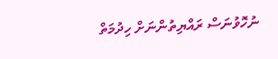ނުހޮވުނަސް ރައްޔިތުންނަށް ހިދުމަތް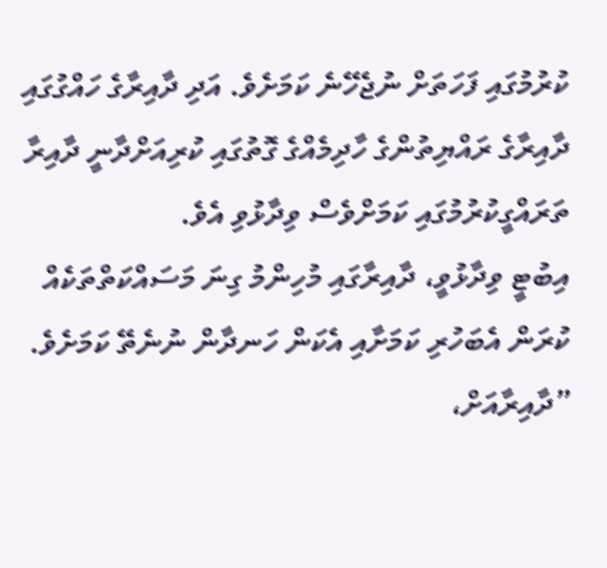ކުރުމުގައި ފަހަތަށް ނުޖެހޭނެ ކަމަށެވެ. އަދި ދާއިރާގެ ހައްގުގައި ދާއިރާގެ ރައްޔިތުންގެ ހާދިމެއްގެ ގޮތުގައި ކުރިއަށްދާނީ ދާއިރާ ތަރައްގީކުރުމުގައި ކަމަށްވެސް ވިދާޅުވި އެވެ.
އިބުޓީ ވިދާޅުވީ، ދާއިރާގައި މުހިންމު ގިނަ މަސައްކަތްތަކެއް ކުރަން އެބަހުރި ކަމަށާއި އެކަން ހަނދާން ނުނެތޭ ކަމަށެވެ.
”ދާއިރާއަށް،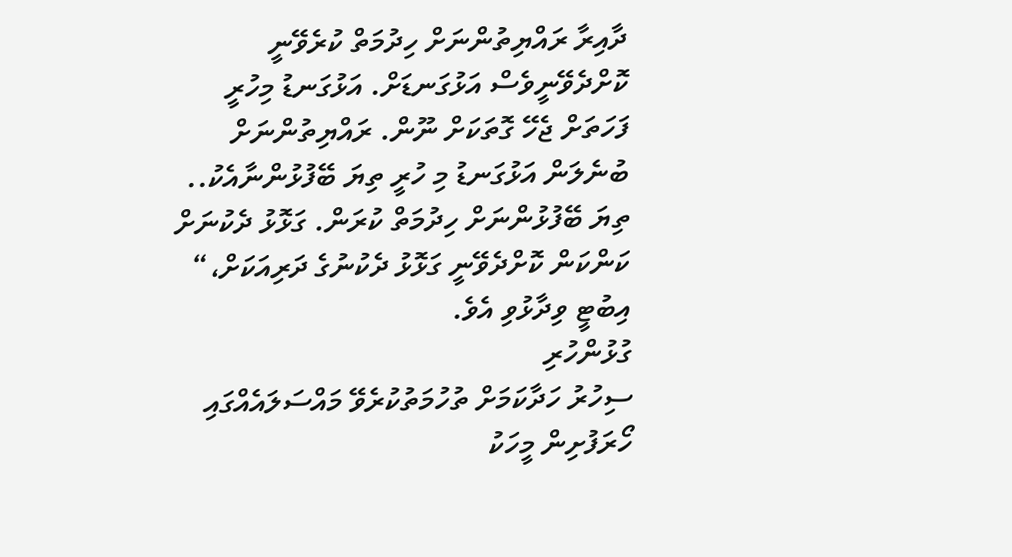ދާއިރާ ރައްޔިތުންނަށް ހިދުމަތް ކުރެވޭނީ ކޮށްދެވޭނީވެސް އަޅުގަނޑަށް. އަޅުގަނޑު މިހުރީ ފަހަތަށް ޖެހޭ ގޮތަކަށް ނޫން. ރައްޔިތުންނަށް ބުނެލަން އަޅުގަނޑު މި ހުރީ ތިޔަ ބޭފުޅުންނާއެކު.. ތިޔަ ބޭފުޅުންނަށް ހިދުމަތް ކުރަން. ގަޅޮޅު ދެކުނަށް ކަންކަން ކޮށްދެވޭނީ ގަޅޮޅު ދެކުނުގެ ދަރިއަކަށް،“ އިބުޓީ ވިދާޅުވި އެވެ.
ގުޅުންހުރި
ސިހުރު ހަދާކަމަށް ތުހުމަތުކުރެވޭ މައްސަލައެއްގައި ހޯރަފުށިން މީހަކު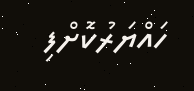ހައްޔަރުކޮށްފި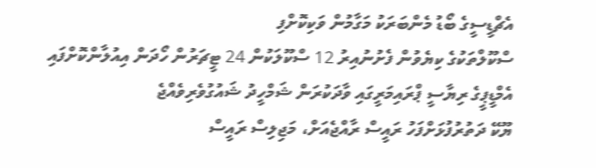އެޗްޑީސީގެ ބޯޑު މެންބަރަކު މަގާމުން ވަކިކޮށްފި
ސްކޫލްތަކުގެ ކިޔެވުން ފެށުނުއިރު 12 ސްކޫލަކުން 24 ޓީޗަރުން ހޯދަން އިއުލާންކޮށްފައި
އެމްޑީޕީގެ ރިޔާސީ ޕްރައިމަރީގައި ވާދަކުރަން ޝަމްހީދު ޝައުގުވެރިވެއްޖެ
ޔޫކޭ ދަތުރުފުޅަށްފަހު ރައީސް ރާއްޖެއަށް، މަޖިލިސް ރައީސް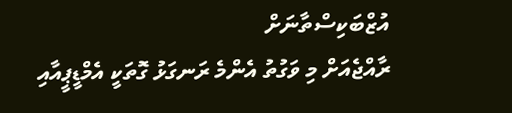އުޒްބަކިސްތާނަށް
ރާއްޖެއަށް މި ވަގުތު އެންމެ ރަނގަޅު ގޮތަކީ އެމްޑީޕީއާއި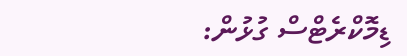ޑިމޮކްރެޓްސް ގުޅުން: